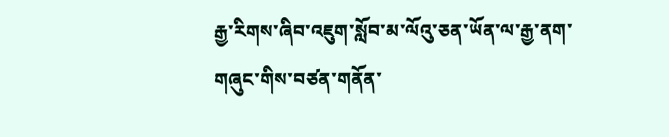རྒྱ་རིགས་ཞིབ་འཇུག་སློབ་མ་ལོའུ་ཅན་ཡོན་ལ་རྒྱ་ནག་གཞུང་གིས་བཙན་གནོན་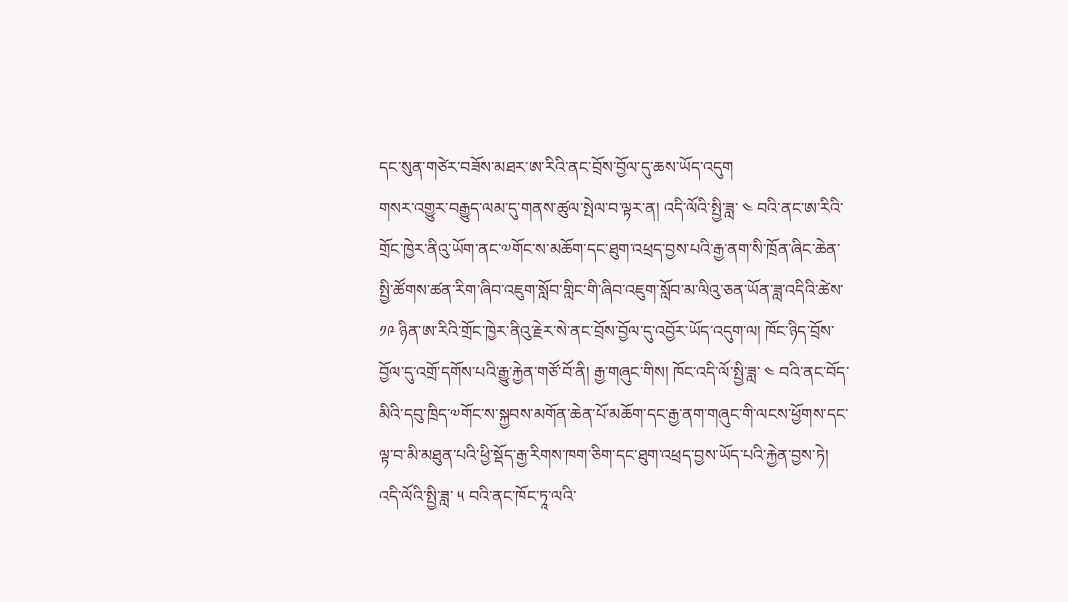དང་སུན་གཙེར་བཟོས་མཐར་ཨ་རིའི་ནང་བྲོས་བྱོལ་དུ་ཆས་ཡོད་འདུག
གསར་འགྱུར་བརྒྱུད་ལམ་དུ་གནས་ཚུལ་སྤེལ་བ་ལྟར་ན། འདི་ལོའི་སྤྱི་ཟླ་ ༤ བའི་ནང་ཨ་རིའི་གྲོང་ཁྱེར་ནིའུ་ཡོག་ནང་༧གོང་ས་མཆོག་དང་ཐུག་འཕྲད་བྱས་པའི་རྒྱ་ནག་སི་ཁྲོན་ཞིང་ཆེན་སྤྱི་ཚོགས་ཚན་རིག་ཞིབ་འཇུག་སློབ་གླིང་གི་ཞིབ་འཇུག་སློབ་མ་ལིའུ་ཅན་ཡོན་ཟླ་འདིའི་ཚེས་ ༡༩ ཉིན་ཨ་རིའི་གྲོང་ཁྱེར་ནིའུ་རྗེར་སེ་ནང་བྲོས་བྱོལ་དུ་འབྱོར་ཡོད་འདུག་ལ། ཁོང་ཉིད་བྲོས་བྱོལ་དུ་འགྲོ་དགོས་པའི་རྒྱུ་རྐྱེན་གཙོ་བོ་ནི། རྒྱ་གཞུང་གིས། ཁོང་འདི་ལོ་སྤྱི་ཟླ་ ༤ བའི་ནང་བོད་མིའི་དབུ་ཁྲིད་༧གོང་ས་སྐྱབས་མགོན་ཆེན་པོ་མཆོག་དང་རྒྱ་ནག་གཞུང་གི་ལངས་ཕྱོགས་དང་ལྟ་བ་མི་མཐུན་པའི་ཕྱི་སྡོད་རྒྱ་རིགས་ཁག་ཅིག་དང་ཐུག་འཕྲད་བྱས་ཡོད་པའི་རྐྱེན་བྱས་ཏེ། འདི་ལོའི་སྤྱི་ཟླ་ ༥ བའི་ནང་ཁོང་ཏཱ་ལའི་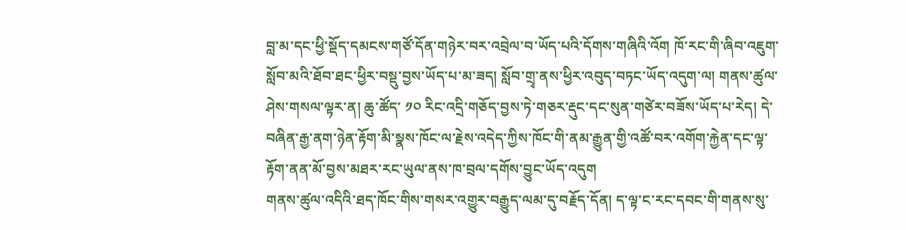བླ་མ་དང་ཕྱི་སྡོད་དམངས་གཙོ་དོན་གཉེར་བར་འབྲེལ་བ་ཡོད་པའི་དོགས་གཞིའི་འོག ཁོ་རང་གི་ཞིབ་འཇུག་སློབ་མའི་ཐོབ་ཐང་ཕྱིར་བསྡུ་བྱས་ཡོད་པ་མ་ཟད། སློབ་གྲྭ་ནས་ཕྱིར་འབུད་བཏང་ཡོད་འདུག་ལ། གནས་ཚུལ་ཤེས་གསལ་ལྟར་ན། ཆུ་ཚོད་ ༡༠ རིང་འདྲི་གཅོད་བྱས་ཏེ་གཅར་རྡུང་དང་སུན་གཙེར་བཟོས་ཡོད་པ་རེད། དེ་བཞིན་རྒྱ་ནག་ཉེན་རྟོག་མི་སྣས་ཁོང་ལ་རྗེས་འདེད་ཀྱིས་ཁོང་གི་ནམ་རྒྱུན་གྱི་འཚོ་བར་འགོག་རྐྱེན་དང་ལྟ་རྟོག་ནན་མོ་བྱས་མཐར་རང་ཡུལ་ནས་ཁ་བྲལ་དགོས་བྱུང་ཡོད་འདུག
གནས་ཚུལ་འདིའི་ཐད་ཁོང་གིས་གསར་འགྱུར་བརྒྱུད་ལམ་དུ་བརྗོད་དོན། ད་ལྟ་ང་རང་དབང་གི་གནས་སུ་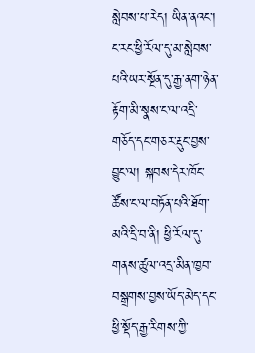སླེབས་པ་རེད། ཡིན་ནའང་། ང་རང་ཕྱི་རོལ་དུ་མ་སླེབས་པའི་ཡར་སྔོན་དུ་རྒྱ་ནག་ཉེན་རྟོག་མི་སྣས་ང་ལ་འདྲི་གཅོད་དང་གཅར་རྡུང་བྱས་བྱུང་ལ། སྐབས་དེར་ཁོང་ཚོས་ང་ལ་བཏོན་པའི་ཐོག་མའི་དྲི་བ་ནི། ཕྱི་རོལ་དུ་གནས་ཚུལ་འདྲ་མིན་ཁྱབ་བསྒྲགས་བྱས་ཡོད་མེད་དང་ཕྱི་སྡོད་རྒྱ་རིགས་ཀྱི་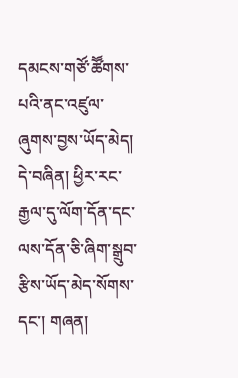དམངས་གཙོ་ཚཽགས་པའི་ནང་འཛུལ་ཞུགས་བྱས་ཡོད་མེད། དེ་བཞིན། ཕྱིར་རང་རྒྱལ་དུ་ལོག་དོན་དང་ལས་དོན་ཅི་ཞིག་སྒྲུབ་རྩིས་ཡོད་མེད་སོགས་དང་། གཞན།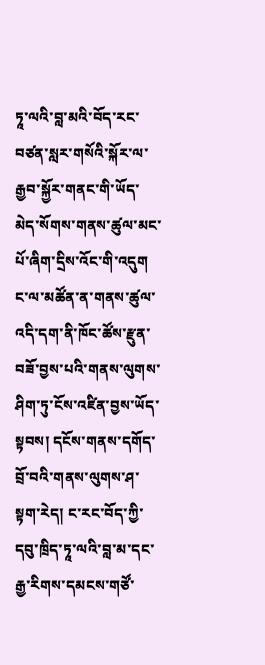ཏཱ་ལའི་བླ་མའི་བོད་རང་བཙན་སླར་གསོའི་སྐོར་ལ་རྒྱབ་སྐྱོར་གནང་གི་ཡོད་མེད་སོགས་གནས་ཚུལ་མང་པོ་ཞིག་དྲིས་འོང་གི་འདུག ང་ལ་མཚོན་ན་གནས་ཚུལ་འདི་དག་ནི་ཁོང་ཚོས་རྫུན་བཟོ་བྱས་པའི་གནས་ལུགས་ཤིག་ཏུ་ངོས་འཛིན་བྱས་ཡོད་སྟབས། དངོས་གནས་དགོད་བྲོ་བའི་གནས་ལུགས་ཤ་སྟག་རེད། ང་རང་བོད་ཀྱི་དབུ་ཁྲིད་ཏཱ་ལའི་བླ་མ་དང་རྒྱ་རིགས་དམངས་གཙོ་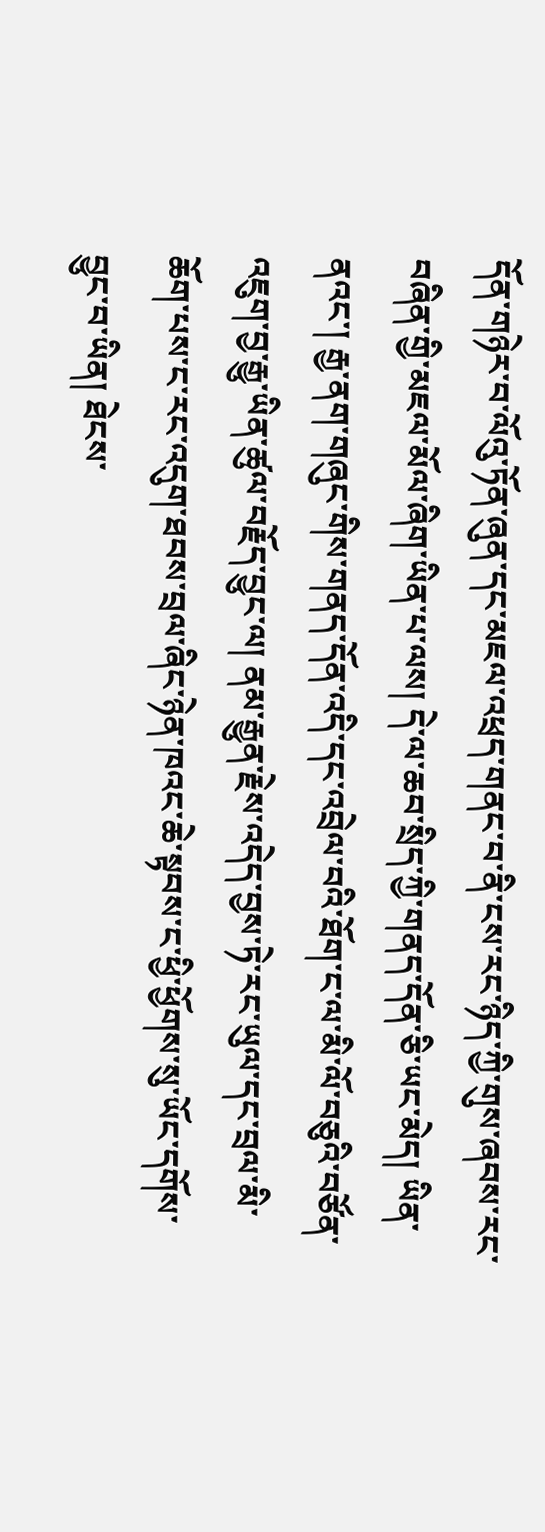དོན་གཉེར་བ་ལོའུ་ཏོན་ཞུན་དང་མཇལ་འཕྲད་གནང་བ་ནི་ངས་རང་ཉིད་ཀྱི་གུས་ཞབས་རང་བཞིན་གྱི་མཇལ་མོལ་ཞིག་ཡིན་པ་ལས། དེ་ལ་ཆབ་སྲིད་ཀྱི་གནད་དོན་ཅི་ཡང་མེད། ཡིན་ནའང་། རྒྱ་ནག་གཞུང་གིས་གནད་དོན་འདི་དང་འབྲེལ་བའི་ཐོག་ང་ལ་མི་ལོ་བཅུའི་བཙོན་འཇུག་བྱ་རྒྱུ་ཡིན་ཚུལ་བརྗོད་བྱུང་ལ། ནམ་རྒྱུན་རྗེས་འདེད་བྱས་ཏེ་རང་ཡུལ་དང་བྲལ་མི་ཆོག་པས་ང་རང་འདུག་ཐབས་བྲལ་ཞིང་ཉེན་ཁའང་ཆེ་སྟབས་ང་ཕྱི་ཕྱོགས་སུ་ཡོང་དགོས་བྱུང་བ་ཡིན། ཐེངས་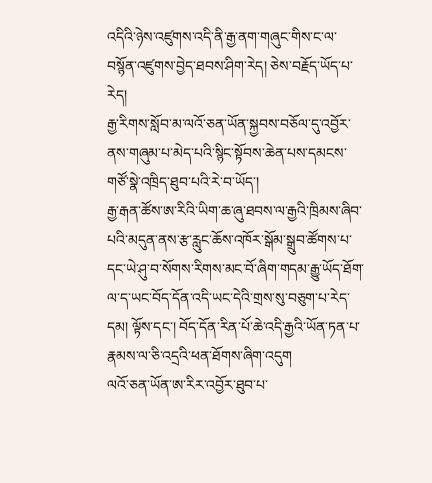འདིའི་ཉེས་འཛུགས་འདི་ནི་རྒྱ་ནག་གཞུང་གིས་ང་ལ་བསྙོན་འཛུགས་བྱེད་ཐབས་ཤིག་རེད། ཅེས་བརྗོད་ཡོད་པ་རེད།
རྒྱ་རིགས་སློབ་མ་ལའོ་ཅན་ཡོན་སྐྱབས་བཅོལ་དུ་འབྱོར་ནས་གཞུམ་པ་མེད་པའི་སྙིང་སྟོབས་ཆེན་པས་དམངས་གཙོ་སྣེ་འཁྲིད་ཐུབ་པའི་རེ་བ་ཡོད་།
རྒྱ་རྒན་ཚོས་ཨ་རིའི་ཡིག་ཆ་ཞུ་ཐབས་ལ་རྒྱའི་ཁྲིམས་ཞིབ་པའི་མདུན་ནས་རྩ་རླུང་ཆོས་འཁོར་སྒོམ་སྒྲུབ་ཚོགས་པ་དང་ཡེ་ཤུ་བ་སོགས་རིགས་མང་བོ་ཞིག་གདམ་རྒྱུ་ཡོད་ཐོག་ལ་ད་ཡང་བོད་དོན་འདི་ཡང་དེའི་གྲས་སུ་བཅུག་པ་རེད་དམ། ལྟོས་དང་། བོད་དོན་རིན་པོ་ཆེ་འདི་རྒྱའི་ཡོན་ཏན་པ་རྣམས་ལ་ཅི་འདྲའི་ཕན་ཐོགས་ཞིག་འདུག
ལའོ་ཅན་ཡོན་ཨ་རིར་འབྱོར་ཐུབ་པ་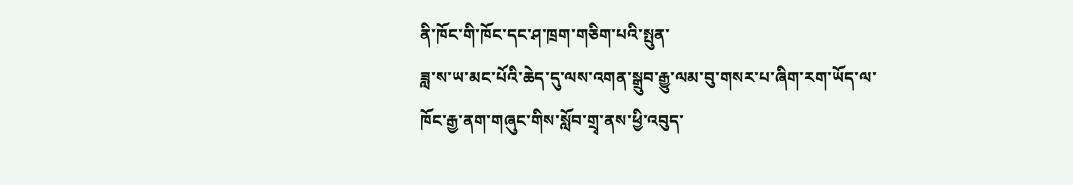ནི་ཁོང་གི་ཁོང་དང་ཤ་ཁྲག་གཅིག་པའི་སྤུན་
ཟླ་ས་ཡ་མང་པོའི་ཆེད་དུ་ལས་འགན་སྒྲུབ་རྒྱུ་ལམ་བུ་གསར་པ་ཞིག་རག་ཡོད་ལ་
ཁོང་རྒྱ་ནག་གཞུང་གིས་སློབ་གྲྭ་ནས་ཕྱི་འབུད་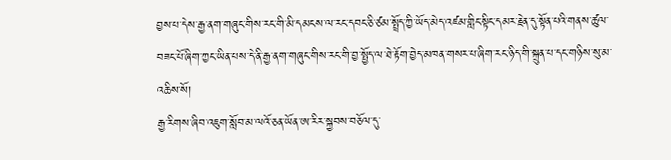བྱས་པ་དེས་རྒྱ་ནག་གཞུང་གིས་རང་གི་མི་དམངས་ལ་རང་དབང་ཅི་ཙམ་སྤྲོད་ཀྱི་ཡོད་མེད་འཛམ་གླིང་སྟིང་དམར་རྗེན་དུ་སྟོན་པའི་གནས་ཚུལ་བཟང་པོ་ཞིག་ཀྱང་ཡིན་པས་དེ་ནི་རྒྱ་ནག་གཞུང་གིས་རང་གི་བྱ་སྤྱོད་ལ་ཐེ་རྟོག་བྱེད་མཁན་གསར་པ་ཞིག་རང་ཉིད་གི་སྐྲུན་པ་དང་གཉིས་སུ་མ་འཆིས་སོ།
རྒྱ་རིགས་ཞིབ་འཇུག་སློབ་མ་ལའོ་ཅན་ཡོན་ཨ་རིར་སྐྱབས་བཅོལ་དུ་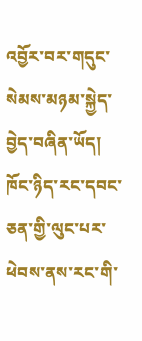འབྱོར་བར་གདུང་སེམས་མཉམ་སྐྱེད་བྱེད་བཞིན་ཡོད།
ཁོང་ཉིད་རང་དབང་ཅན་གྱི་ལུང་པར་ཕེབས་ནས་རང་གི་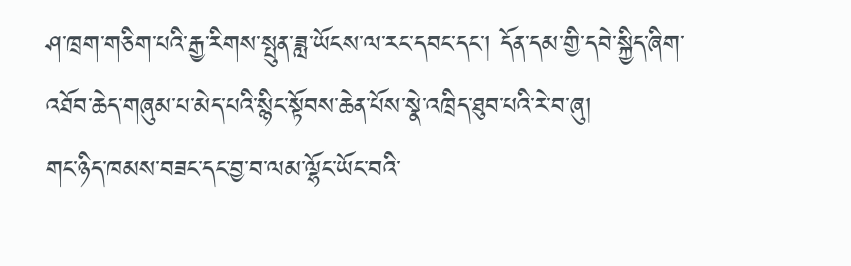ཤ་ཁྲག་གཅིག་པའི་རྒྱ་རིགས་སྤུན་ཟླ་ཡོངས་ལ་རང་དབང་དང་། དོན་དམ་གྱི་དབེ་སྐྱིད་ཞིག་འཐོབ་ཆེད་གཞུམ་པ་མེད་པའི་སྙིང་སྟོབས་ཆེན་པོས་སྣེ་འཁྲིད་ཐུབ་པའི་རེ་བ་ཞུ།
གང་ཉིད་ཁམས་བཟང་དང་བྱ་བ་ལམ་ལྷོང་ཡོང་བའི་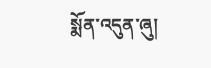སྨོན་འདུན་ཞུ།